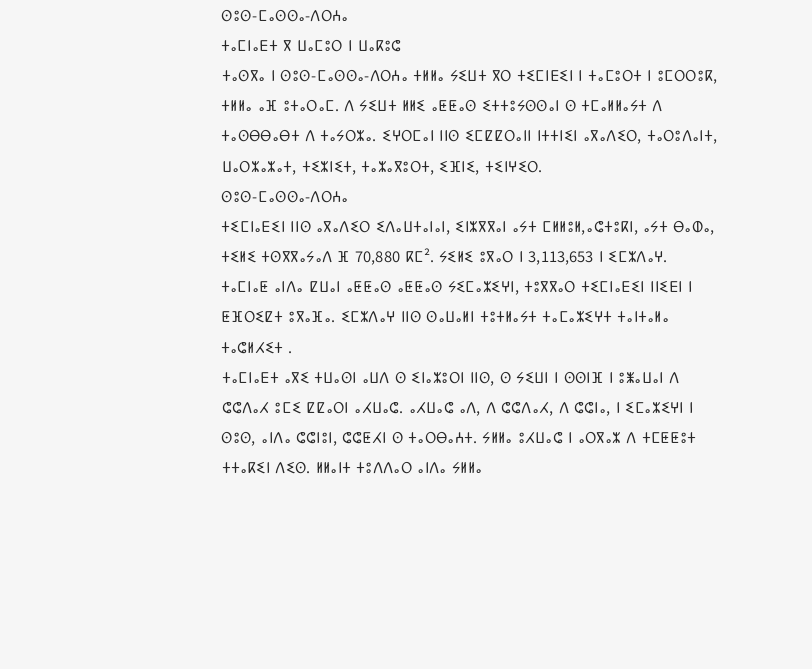ⵙⵓⵙ-ⵎⴰⵙⵙⴰ-ⴷⵔⵄⴰ
ⵜⴰⵎⵏⴰⴹⵜ ⴳ ⵡⴰⵎⵓⵔ ⵏ ⵡⴰⴽⵓⵛ
ⵜⴰⵙⴳⴰ ⵏ ⵙⵓⵙ-ⵎⴰⵙⵙⴰ-ⴷⵔⵄⴰ ⵜⵍⵍⴰ ⵢⵉⵡⵜ ⴳⵔ ⵜⵉⵎⵏⴹⵉⵏ ⵏ ⵜⴰⵎⵓⵔⵜ ⵏ ⵓⵎⵔⵔⵓⴽ, ⵜⵍⵍⴰ ⴰⴼ ⵓⵜⴰⵔⴰⵎ. ⴷ ⵢⵉⵡⵜ ⵍⵍⵉ ⴰⵟⵟⴰⵙ ⵉⵜⵜⵓⵢⵙⵙⴰⵏ ⵙ ⵜⵎⴰⵍⵍⴰⵢⵜ ⴷ ⵜⴰⵙⴱⴱⴰⴱⵜ ⴷ ⵜⴰⵢⵔⵣⴰ. ⵉⵖⵔⵎⴰⵏ ⵏⵏⵙ ⵉⵎⵇⵇⵔⴰⵏⵏ ⵏⵜⵜⵏⵉⵏ ⴰⴳⴰⴷⵉⵔ, ⵜⴰⵔⵓⴷⴰⵏⵜ, ⵡⴰⵔⵣⴰⵣⴰⵜ, ⵜⵉⵣⵏⵉⵜ, ⵜⴰⵣⴰⴳⵓⵔⵜ, ⵉⴼⵏⵉ, ⵜⵉⵏⵖⵉⵔ.
ⵙⵓⵙ-ⵎⴰⵙⵙⴰ-ⴷⵔⵄⴰ
ⵜⵉⵎⵏⴰⴹⵉⵏ ⵏⵏⵙ ⴰⴳⴰⴷⵉⵔ ⵉⴷⴰⵡⵜⴰⵏⴰⵏ, ⵉⵏⵣⴳⴳⴰⵏ ⴰⵢⵜ ⵎⵍⵍⵓⵍ,ⴰⵛⵜⵓⴽⵏ, ⴰⵢⵜ ⴱⴰⵀⴰ, ⵜⵉⵍⵉ ⵜⵙⴳⴳⴰⵢⴰⴷ ⴼ 70,880 ⴽⵎ². ⵢⵉⵍⵉ ⵓⴳⴰⵔ ⵏ 3,113,653 ⵏ ⵉⵎⵣⴷⴰⵖ. ⵜⴰⵎⵏⴰⵟ ⴰⵏⴷⴰ ⵇⵡⴰⵏ ⴰⵟⵟⴰⵙ ⴰⵟⵟⴰⵙ ⵢⵉⵎⴰⵣⵉⵖⵏ, ⵜⵓⴳⴳⴰⵔ ⵜⵉⵎⵏⴰⴹⵉⵏ ⵏⵏⵉⴹⵏ ⵏ ⵟⴼⵔⵉⵇⵜ ⵓⴳⴰⴼⴰ. ⵉⵎⵣⴷⴰⵖ ⵏⵏⵙ ⵙⴰⵡⴰⵍⵏ ⵜⵓⵜⵍⴰⵢⵜ ⵜⴰⵎⴰⵣⵉⵖⵜ ⵜⴰⵏⵜⴰⵍⴰ ⵜⴰⵛⵍⵃⵉⵜ .
ⵜⴰⵎⵏⴰⴹⵜ ⴰⴳⵉ ⵜⵡⴰⵙⵏ ⴰⵡⴷ ⵙ ⵉⵏⴰⵣⵓⵔⵏ ⵏⵏⵙ, ⵙ ⵢⵉⵡⵏ ⵏ ⵙⵙⵏⴼ ⵏ ⵓⵥⴰⵡⴰⵏ ⴷ ⵛⵛⴷⴰⵃ ⵓⵎⵉ ⵇⵇⴰⵔⵏ ⴰⵃⵡⴰⵛ. ⴰⵃⵡⴰⵛ ⴰⴷ, ⴷ ⵛⵛⴷⴰⵃ, ⴷ ⵛⵛⵏⴰ, ⵏ ⵉⵎⴰⵣⵉⵖⵏ ⵏ ⵙⵓⵙ, ⴰⵏⴷⴰ ⵛⵛⵏⵓⵏ, ⵛⵛⵟⵃⵏ ⵙ ⵜⴰⵔⴱⴰⵄⵜ. ⵢⵍⵍⴰ ⵓⵃⵡⴰⵛ ⵏ ⴰⵔⴳⴰⵣ ⴷ ⵜⵎⵟⵟⵓⵜ ⵜⵜⴰⴽⵉⵏ ⴷⵉⵙ. ⵍⵍⴰⵏⵜ ⵜⵓⴷⴷⴰⵔ ⴰⵏⴷⴰ ⵢⵍⵍⴰ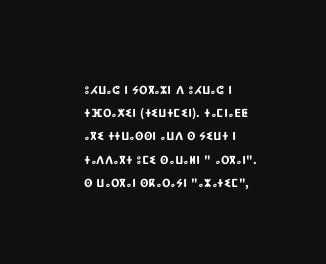ⵓⵃⵡⴰⵛ ⵏ ⵢⵔⴳⴰⵣⵏ ⴷ ⵓⵃⵡⴰⵛ ⵏ ⵜⴼⵔⴰⵅⵉⵏ (ⵜⵉⵡⵜⵎⵉⵏ). ⵜⴰⵎⵏⴰⴹⵟ ⴰⴳⵉ ⵜⵜⵡⴰⵙⵙⵏ ⴰⵡⴷ ⵙ ⵢⵉⵡⵜ ⵏ ⵜⴰⴷⴷⴰⴳⵜ ⵓⵎⵉ ⵙⴰⵡⴰⵍⵏ " ⴰⵔⴳⴰⵏ". ⵙ ⵡⴰⵔⴳⴰⵏ ⵙⴽⴰⵔⴰⵢⵏ "ⴰⵣⴰⵜⵉⵎ",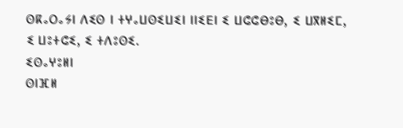ⵙⴽⴰⵔⴰⵢⵏ ⴷⵉⵙ ⵏ ⵜⵖⴰⵡⵙⵉⵡⵉⵏ ⵏⵏⵉⴹⵏ ⵉ ⵡⵛⵛⴱⵓⴱ, ⵉ ⵡⴳⵍⵉⵎ, ⵉ ⵡⵓⵜⵛⵉ, ⵉ ⵜⴷⵓⵙⵉ.
ⵉⵙⴰⵖⵓⵍⵏ
ⵙⵏⴼⵍ